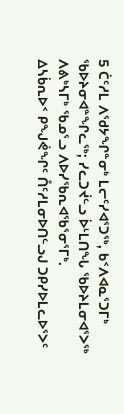5 ᑖᑦᓱᒪ ᐱᖁᔭᖏᓐᓂᒃ ᒪᓕᑦᓯᐊᕐᑐᖅ, ᑲᑉᐱᐊᓇᕐᑐᒥᒃ ᖃᐅᔨᓂᐊᓐᖏᓚᖅ; ᓯᓚᑐᔫᓪᓗ ᐆᒻᒪᑎᖓ ᖃᐅᔨᒪᓂᐊᕐᐳᖅ ᐱᕕᒃᓴᒥᒃ ᖃᓄᕐᓗ ᐱᐅᓯᖃᕆᐊᖃᕐᓂᕐᒥᒃ.
ᐃᓴᑳᕆᐅᑉ ᑭᖑᕚᖏᑦ ᑍᑦᓱᒪᓂᐅᑎᓪᓗᒍ ᑐᑭᓯᐅᒪᓚᐅᕐᐳᑦ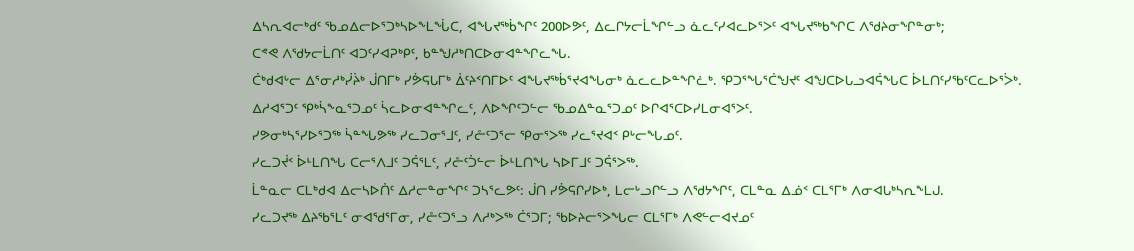ᐃᓴᕆᐊᓕᒃᑯᑦ ᖃᓄᐃᓕᐅᕐᑐᒃᓴᐅᖕᒪᖔᑕ, ᐊᖓᔪᖅᑳᖏᑦ 200ᐅᕗᑦ, ᐃᓚᒋᔭᓕᒫᖏᓪᓗ ᓈᓚᑦᓯᐊᓚᐅᕐᐳᑦ ᐊᖓᔪᖅᑲᖏᑕ ᐱᖁᔨᓂᖏᓐᓂᒃ;
ᑕᕝᕙ ᐱᖁᔭᓕᒫᑎᑦ ᐊᑐᑦᓯᐊᕈᒃᑭᑦ, ᑲᓐᖑᓱᒃᑎᑕᐅᓂᐊᓐᖏᓚᖓ.
ᑖᒃᑯᐊᒡᓕ ᐃᕐᓂᓱᒃᓰᔩᒃ ᒎᑎᒥᒃ ᓯᕘᕋᒐᒥᒃ ᐄᑦᔨᑉᑎᒥᐅᑦ ᐊᖓᔪᖅᑳᕐᔪᐊᖓᓂᒃ ᓈᓚᓚᐅᓐᖏᓛᒃ. ᕿᑐᕐᖓᕐᑖᖑᔪᑦ ᐊᖑᑕᐅᒐᓗᐊᕌᖓᑕ ᐆᒪᑎᑦᓯᖃᑦᑕᓚᐅᕐᐴᒃ.
ᐃᓱᐊᕐᑐᑦ ᕿᒃᓵᖕᓇᕐᑐᓄᑦ ᓵᓚᐅᓂᐊᓐᖏᓚᑦ, ᐱᐅᖏᑦᑐᓪᓕ ᖃᓄᐃᓐᓇᕐᑐᓄᑦ ᐅᒋᐊᕐᑕᐅᓯᒪᓂᐊᕐᐳᑦ.
ᓯᕗᓂᒃᓴᕐᓯᐅᕐᑐᖅ ᓵᓐᖓᕗᖅ ᓯᓚᑐᓂᕐᒧᑦ, ᓯᓔᑦᑐᕐᓕ ᕿᓂᕐᐳᖅ ᓯᓚᕐᔪᐊᑉ ᑭᒡᓕᖓᓄᑦ.
ᓯᓚᑐᔫᑉ ᐆᒻᒪᑎᖓ ᑕᓕᕐᐱᒧᑦ ᑐᕌᕐᒪᑦ, ᓯᓔᑦᑑᓪᓕ ᐆᒻᒪᑎᖓ ᓴᐅᒥᒧᑦ ᑐᕌᕐᐳᖅ.
ᒫᓐᓇᓕ ᑕᒪᒃᑯᐊ ᐃᓕᓴᐅᑏᑦ ᐃᓱᓕᓐᓂᖏᑦ ᑐᓴᕐᓚᕗᑦ: ᒎᑎ ᓯᕘᕋᒋᓯᐅᒃ, ᒪᓕᒡᓗᒋᓪᓗ ᐱᖁᔭᖏᑦ, ᑕᒪᓐᓇ ᐃᓅᑉ ᑕᒪᕐᒥᒃ ᐱᓂᐊᒐᒃᓴᕆᖕᒪᒍ.
ᓯᓚᑐᔪᖅ ᐃᔨᖃᕐᒪᑦ ᓂᐊᖁᕐᒥᓂ, ᓯᓔᑦᑐᕐᓗ ᐱᓱᒃᐳᖅ ᑖᕐᑐᒥ; ᖃᐅᔨᓕᕐᐳᖓᓕ ᑕᒪᕐᒥᒃ ᐱᕙᓪᓕᐊᔪᓄᑦ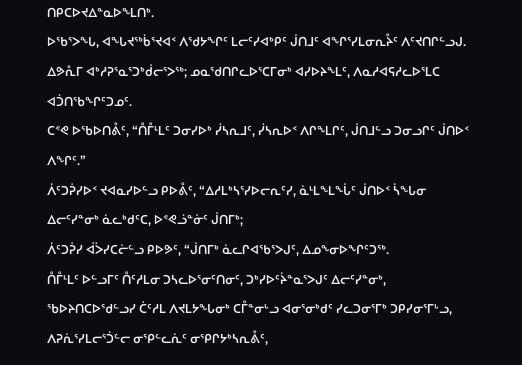ᑎᑭᑕᐅᔪᐃᓐᓇᐅᖕᒪᑎᒃ.
ᐅᖃᕐᐳᖓ, ᐊᖓᔪᖅᑳᕐᔪᐊᑉ ᐱᖁᔭᖏᑦ ᒪᓕᑦᓯᐊᒃᑭᑦ ᒎᑎᒧᑦ ᐊᖏᕐᓯᒪᓂᕆᔧᑦ ᐱᑦᔪᑎᒋᓪᓗᒍ.
ᐃᕗᕅᒥ ᐊᒃᓱᕈᕐᓇᕐᑐᒃᑰᓕᕐᐳᖅ; ᓄᓇᖁᑎᒋᓚᐅᕐᑕᒥᓂᒃ ᐊᓯᐅᔨᖕᒪᑦ, ᐱᓇᓱᐊᕋᓱᓚᐅᕐᒪᑕ ᐊᑑᑎᖃᖏᑦᑐᓄᑦ.
ᑕᕝᕙ ᐅᖃᐅᑎᕔᑦ, “ᑍᒤᒻᒪᑦ ᑐᓂᓯᐅᒃ ᓰᓴᕆᒧᑦ, ᓰᓴᕆᐅᑉ ᐱᒋᖕᒪᒋᑦ, ᒎᑎᒧᓪᓗ ᑐᓂᓗᒋᑦ ᒎᑎᐅᑉ ᐱᖏᑦ.”
ᐲᑦᑐᕉᓯᐅᑉ ᔪᐊᓇᓯᐅᓪᓗ ᑭᐅᕔᑦ, “ᐃᓱᒪᒃᓴᕐᓯᐅᓕᕆᑦᓯ, ᓈᒻᒪᖕᒪᖔᑦ ᒎᑎᐅᑉ ᓵᖓᓂ ᐃᓕᑦᓯᓐᓂᒃ ᓈᓚᒃᑯᑦᑕ, ᐅᕝᕙᓘᓐᓃᑦ ᒎᑎᒥᒃ;
ᐲᑦᑐᕉᓯ ᐋᐴᓯᑕᓖᓪᓗ ᑭᐅᕗᑦ, “ᒎᑎᒥᒃ ᓈᓚᒋᐊᖃᕐᐳᒍᑦ, ᐃᓄᖕᓂᐅᖏᑦᑐᖅ.
ᑍᒤᒻᒪᑦ ᐅᓪᓗᒥᑦ ᑍᑦᓱᒪᓂ ᑐᓴᓚᐅᕐᓂᑦᑎᓂᑦ, ᑐᒃᓯᐅᑦᔩᓐᓇᕐᐳᒍᑦ ᐃᓕᑦᓯᓐᓂᒃ, ᖃᐅᔨᑎᑕᐅᖁᓪᓗᓯ ᑖᑦᓱᒪ ᐱᔪᒪᔭᖓᓂᒃ ᑕᒤᓐᓂᒡᓗ ᐊᓂᕐᓂᒃᑯᑦ ᓯᓚᑐᓂᕐᒥᒃ ᑐᑭᓯᓂᕐᒥᒡᓗ,
ᐱᕈᕇᕐᓯᒪᓕᕐᑑᓪᓕ ᓂᕿᓪᓚᕇᑦ ᓂᕿᒋᔭᒃᓴᕆᕔᑦ,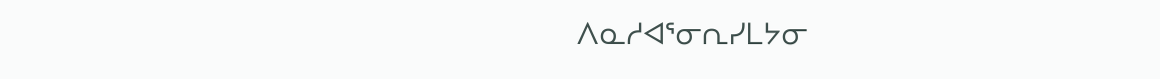ᐱᓇᓱᐊᕐᓂᕆᓯᒪᔭᓂ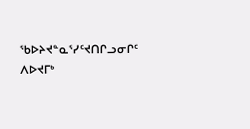ᖃᐅᔨᔪᓐᓇᕐᓯᑦᔪᑎᒋᓗᓂᒋᑦ ᐱᐅᔪᒥᒃ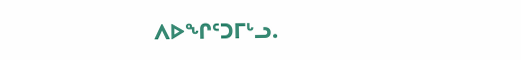ᐱᐅᖏᑦᑐᒥᒡᓗ.